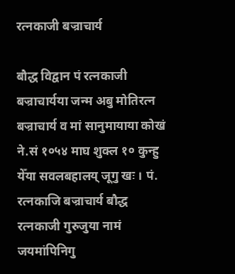रत्नकाजी बज्राचार्य

बौद्ध विद्वान पं रत्नकाजी बज्राचार्यया जन्म अबु मोतिरत्न बज्राचार्य व मां सानुमायाया कोखं ने.सं १०५४ माघ शुक्ल १० कुन्हु येँया सवलबहालय् जूगु खः । पं. रत्नकाजि बज्राचार्य बौद्ध रत्नकाजी गुरुजुया नामं जयमांपिनिगु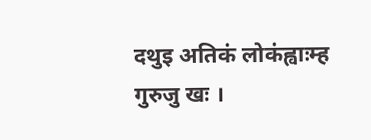दथुइ अतिकं लोकंह्वाःम्ह गुरुजु खः ।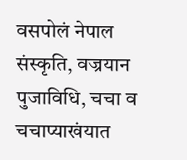वसपोलं नेपाल संस्कृति, वज्रयान पुजाविधि, चचा व चचाप्याखंयात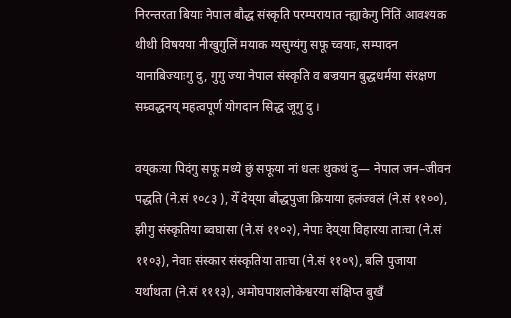निरन्तरता बियाः नेपाल बौद्ध संस्कृति परम्परायात न्ह्याकेगु निंतिं आवश्यक थीथी विषयया नीखुगुलिं मयाक ग्यसुग्यंगु सफू च्वयाः, सम्पादन यानाबिज्याःगु दु, गुगु ज्या नेपाल संस्कृति व बज्रयान बुद्धधर्मया संरक्षण सम्र्वद्धनय् महत्वपूर्ण योगदान सिद्ध जूगु दु ।

वय्‌कःया पिदंगु सफू मध्ये छुं सफूया नां धलः थुकथं दु— नेपाल जन–जीवन पद्धति (ने.सं १०८३ ), येँ देय्‌या बौद्धपुजा क्रियाया हलंज्वलं (ने.सं ११००), झीगु संस्कृतिया ब्वघासा (ने.सं ११०२), नेपाः देय्‌या विहारया ताःचा (ने.सं ११०३), नेवाः संस्कार संस्कृतिया ताःचा (ने.सं ११०९), बलि पुजाया यर्थाथता (ने.सं १११३), अमोघपाशलोकेश्वरया संक्षिप्त बुखँ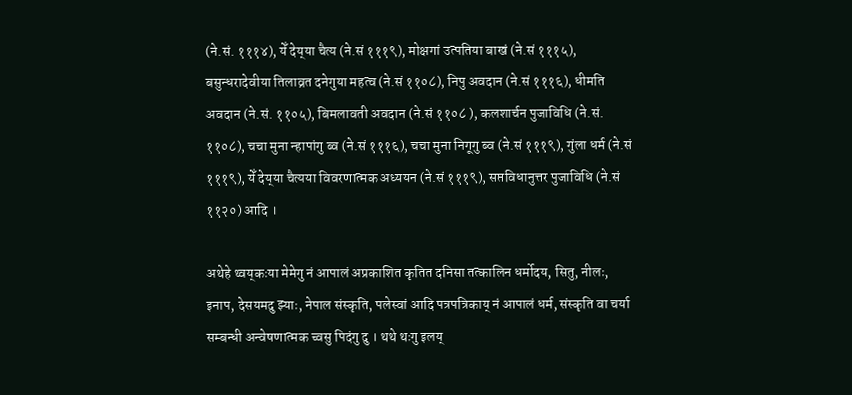(ने.सं. १११४), येँ देय्‌या चैत्य (ने.सं १११९), मोक्षगां उत्पतिया बाखं (ने.सं १११५), बसुन्धरादेवीया तिलाव्रत दनेगुया महत्व (ने.सं ११०८), निपु अवदान (ने.सं १११६), धीमति अवदान (ने.सं. ११०५), बिमलावती अवदान (ने.सं ११०८ ), कलशार्चन पुजाविधि (ने.सं. ११०८), चचा मुना न्हापांगु ब्व (ने.सं १११६), चचा मुना निगूगु ब्व (ने.सं १११९), गुंला धर्म (ने.सं १११९), येँ देय्‌या चैत्यया विवरणात्मक अध्ययन (ने.सं १११९), सप्तविधानुत्तर पुजाविधि (ने.सं ११२०) आदि ।

अथेहे थ्वय्‌कःया मेमेगु नं आपालं अप्रकाशित कृतित दनिसा तत्कालिन धर्मोदय, सितु, नीलः, इनाप, देसयमदु झ्याः, नेपाल संस्कृति, पलेस्वां आदि पत्रपत्रिकाय् नं आपालं धर्म, संस्कृति वा चर्या सम्बन्धी अन्वेषणात्मक च्वसु पिदंगु दु । थथे थःगु इलय्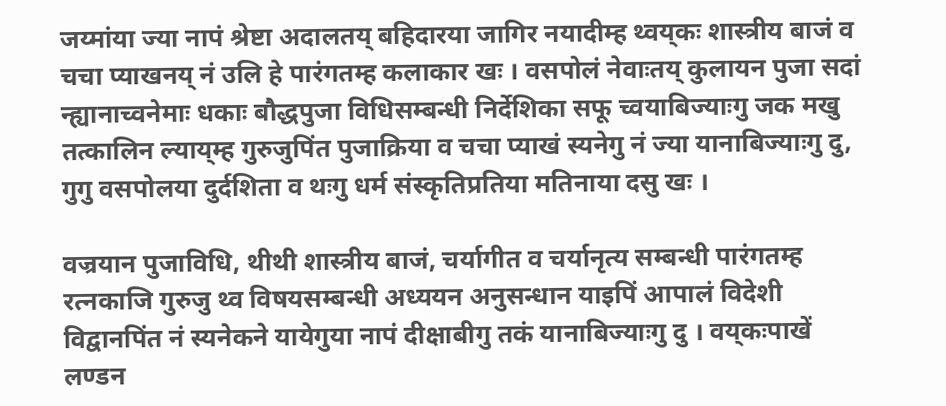जय्मांया ज्या नापं श्रेष्टा अदालतय् बहिदारया जागिर नयादीम्ह थ्वय्‌कः शास्त्रीय बाजं व चचा प्याखनय् नं उलि हे पारंगतम्ह कलाकार खः । वसपोलं नेवाःतय् कुलायन पुजा सदां न्ह्यानाच्वनेमाः धकाः बौद्धपुजा विधिसम्बन्धी निर्देशिका सफू च्वयाबिज्याःगु जक मखु तत्कालिन ल्याय्‌म्ह गुरुजुपिंत पुजाक्रिया व चचा प्याखं स्यनेगु नं ज्या यानाबिज्याःगु दु, गुगु वसपोलया दुर्दशिता व थःगु धर्म संस्कृतिप्रतिया मतिनाया दसु खः ।

वज्रयान पुजाविधि, थीथी शास्त्रीय बाजं, चर्यागीत व चर्यानृत्य सम्बन्धी पारंगतम्ह रत्नकाजि गुरुजु थ्व विषयसम्बन्धी अध्ययन अनुसन्धान याइपिं आपालं विदेशी विद्वानपिंत नं स्यनेकने यायेगुया नापं दीक्षाबीगु तकं यानाबिज्याःगु दु । वय्‌कःपाखें लण्डन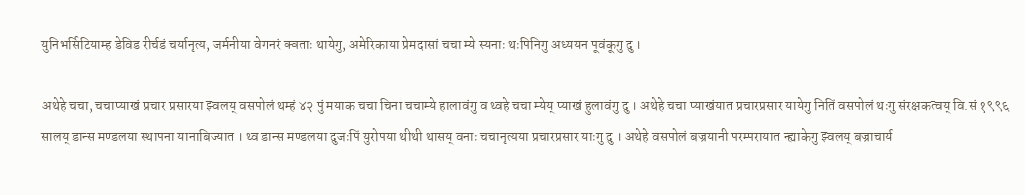युनिभर्सिटियाम्ह डेविड रीर्चडं चर्यानृत्य, जर्मनीया वेगनरं क्वताः थायेगु, अमेरिकाया प्रेमदासां चचा म्ये स्यनाः थःपिनिगु अध्ययन पूवंकूगु दु ।

अथेहे चचा, चचाप्याखं प्रचार प्रसारया झ्वलय् वसपोलं थम्हं ४२ पुं मयाक चचा चिना चचाम्ये हालावंगु व थ्वहे चचा म्येय् प्याखं हुलावंगु दु । अथेहे चचा प्याखंयात प्रचारप्रसार यायेगु नितिं वसपोलं थःगु संरक्षकत्वय् वि.सं १९९६ सालय् डान्स मण्डलया स्थापना यानाबिज्यात । थ्व डान्स मण्डलया दुजःपिं युरोपया थीथी थासय् वनाः चचानृत्यया प्रचारप्रसार याःगु दु । अथेहे वसपोलं बज्रयानी परम्परायात न्ह्याकेगु झ्वलय् बज्राचार्य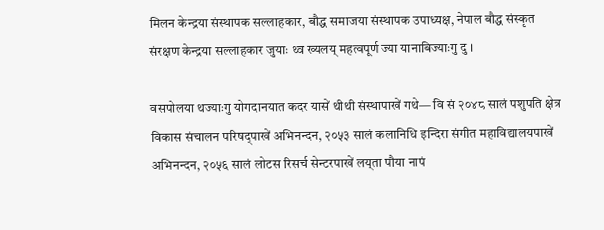मिलन केन्द्रया संस्थापक सल्लाहकार, बौद्ध समाजया संस्थापक उपाध्यक्ष, नेपाल बौद्ध संस्कृत संरक्षण केन्द्रया सल्लाहकार जुयाः थ्व ख्यलय् महत्वपूर्ण ज्या यानाबिज्याःगु दु ।

वसपोलया थज्याःगु योगदानयात कदर यासें थीथी संस्थापाखें गथे— वि सं २०४८ सालं पशुपति क्षेत्र विकास संचालन परिषद्पाखें अभिनन्दन, २०५३ सालं कलानिधि इन्दिरा संगीत महाविद्यालयपाखें अभिनन्दन, २०५६ सालं लोटस रिसर्च सेन्टरपाखें लय्‌ता पौया नापं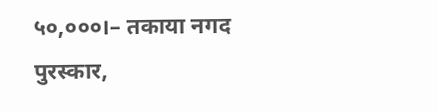५०,०००।– तकाया नगद पुरस्कार,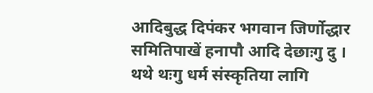आदिबुद्ध दिपंकर भगवान जिर्णोद्धार समितिपाखें हनापौ आदि देछाःगु दु । थथे थःगु धर्म संस्कृतिया लागि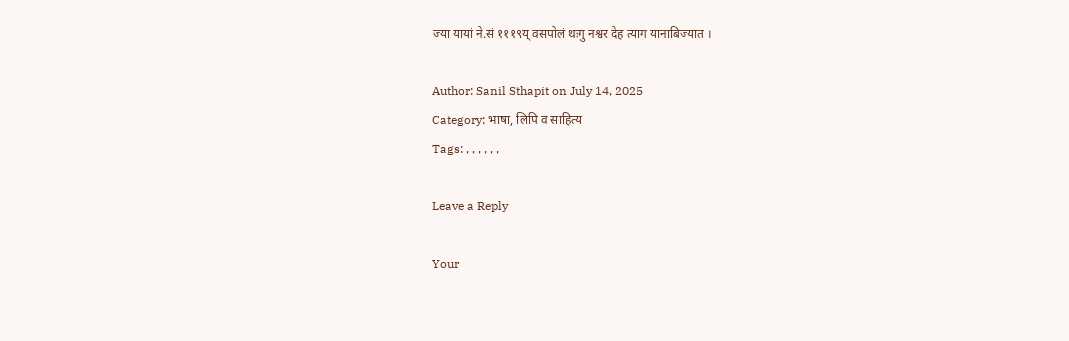ज्या यायां ने.सं १११९य् वसपोलं थःगु नश्वर देह त्याग यानाबिज्यात ।

Author: Sanil Sthapit on July 14, 2025
Category: भाषा, लिपि व साहित्य
Tags: , , , , , ,

Leave a Reply

Your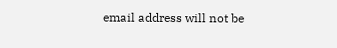email address will not be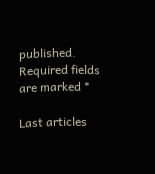published. Required fields are marked *

Last articles